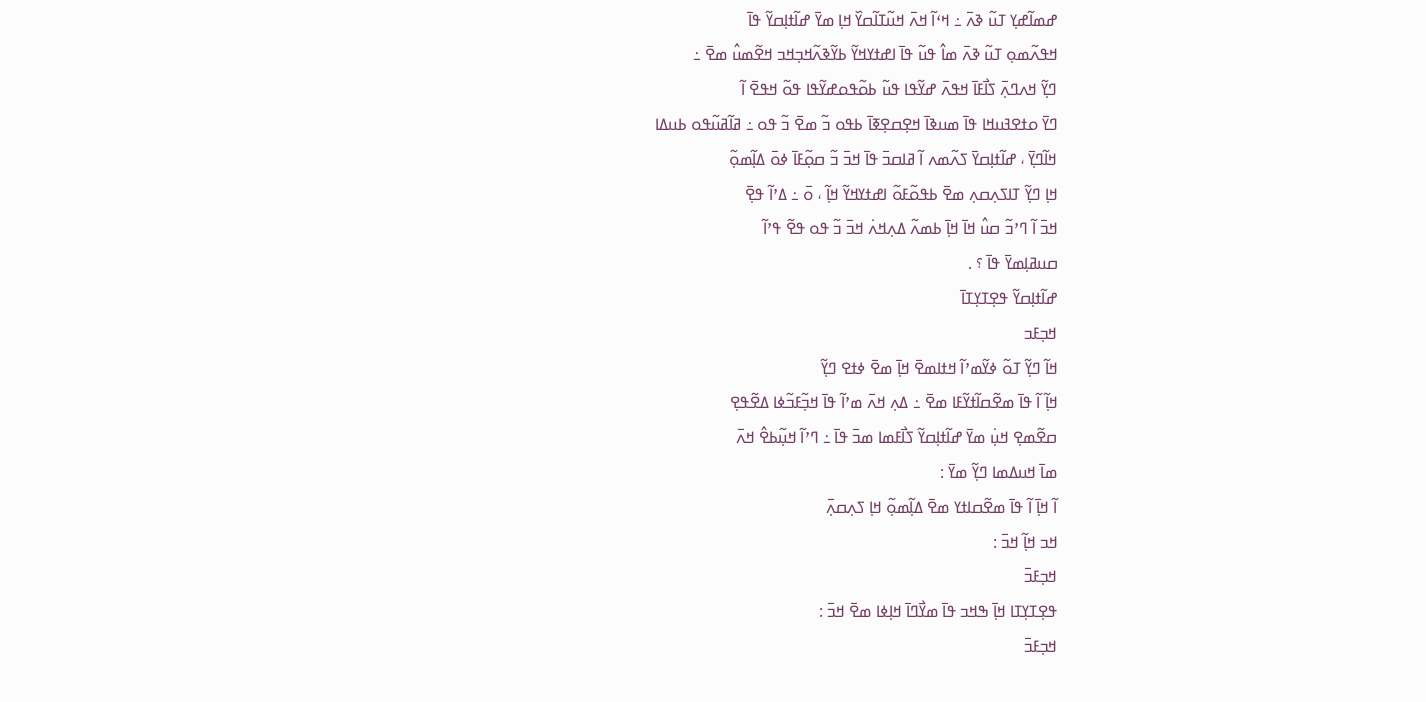ߝߘߊ߬ߝߌ߲ ߠߎ߬ ߢߍ߫ ߸ ߞߵߊ߬ ߞߍ߫ ߞߎ߬ߠߊ߬ߛߌ߰ ߞߊ߲ ߘߌ߫ ߝߊ߬ߙߊ߲ߛߌ߬ ߟߊ߫
ߞߟߍ߬ߘߋ߲ ߠߎ߬ ߢߍ߫ ߘߊ߮ ߟߎ߬ ߟߊ߫ ߊߝߙߌߞߌ߬ ߕߌ߬ߢߍ߬ߞߏ߲ߞߏ ߞߐ߬ߘߎ߮ ߘߐ߫ ߸
ߣߌ߲߬ ߞߍߣߍ߲߫ ߖߊ߯ߓߊ߫ ߞߟߍ߫ ߝߌ߬ߟߊ ߟߎ߬ ߕߋ߬ߟߋߝߌ߬ߟߊ ߟߋ߬ ߞߟߐ߫ ߊ߬
ߣߌ߫ ߋߙߐߔߎߞߊ ߟߊ߫ ߘߎߢߊ߫ ߞߐ߲ߛߐ߲ߧߊ߫ ߕߟߋ ߏ߬ ߘߐ߫ ߏ߬ ߟߋ ߸ ߥߊ߬ߥߎ߬ߟߋ ߕߎߡߊ
ߞߊ߬ߣߌ߲߫ ، ߝߊ߬ߙߊ߲ߛߌ߫ ߖߍ߬ߘߍ ߊ߬ ߥߊߛߏ߫ ߟߊ߫ ߞߏ߫ ߏ߬ ߛߋ߲߬ߓߊ߫ ߦߋ߫ ߡߊ߲߬ߘߋ߲߬
ߞߊ߲ ߣߌ߲߬ ߠߊߖߍ߲ߛߍ߲ ߘߐ߫ ߕߟߋ߬ߓߋ߬ ߊߝߙߌߞߌ߬ ߞߊ߲߬ ، ߋ߫ ߸ ߡߴߊ߬ ߟߐ߲߫
ߞߏ߫ ߊ߬ ߣߴߏ߬ ߛߎ߮ ߞߊ߫ ߞߊ߲߫ ߕߘߍ߬ ߡߍ߲ߞߍ߭ ߞߏ߫ ߏ߬ ߟߋ ߟߐ߬ ߟߴߊ߬
ߛߎߥߊ߲ߘߌ߫ ߟߊ߫ ؟ .
ߝߊ߬ߙߊ߲ߛߌ߬ ߟߐ߲ߠߌ߲ߠߊ߫
ߞߏ߲ߓߏ
ߞߊ߬ ߣߌ߲߬ ߠߋ߬ ߦߌ߬ߘߴߊ߬ ߞߙߊߘߐ߫ ߞߊ߲߫ ߘߐ߫ ߦߙߐ ߣߌ߲߬
ߞߊ߲߬ ߊ߬ ߟߊ߫ ߘߐ߬ߛߊ߬ߙߌ߬ߓߊ ߘߐ߫ ߸ ߡߍ߲ ߞߍ߫ ߘߴߊ߬ ߟߊ߫ ߞߏ߲߬ߓߏ߬ߦߊ ߡߐ߬ߟߐ߲
ߛߐ߬ߘߐ߲ ߞߎ߲߭ ߘߌ߫ ߝߊ߬ߙߊ߲ߛߌ߬ ߖߊ߯ߓߘߊ ߘߏ߫ ߟߊ߫ ߸ ߣߴߊ߬ ߞߎ߲߬ߕߐ߮ ߞߍ߫
ߘߊ߫ ߞߎߡߘߊ ߣߌ߲߬ ߘߌ߫ :
ߊ߬ ߞߊ߲߫ ߊ߬ ߟߊ߫ ߘߐ߬ߛߊߙߌ ߘߐ߫ ߡߊ߲߬ߘߋ߲߬ ߞߊ߲ ߖߍ߲ߛߍ߲߫
ߞߏ ߞߊ߲߬ ߞߏ߫ :
ߞߏ߲ߓߏ߫
ߟߐ߲ߠߌ߲ߠߊ ߞߊ߲߫ ߒߞߏ ߟߊ߫ ߘߌ߯ߣߊ߫ ߞߊ߲ߦߊ ߘߐ߫ ߞߏ߫ :
ߞߏ߲ߓߏ߫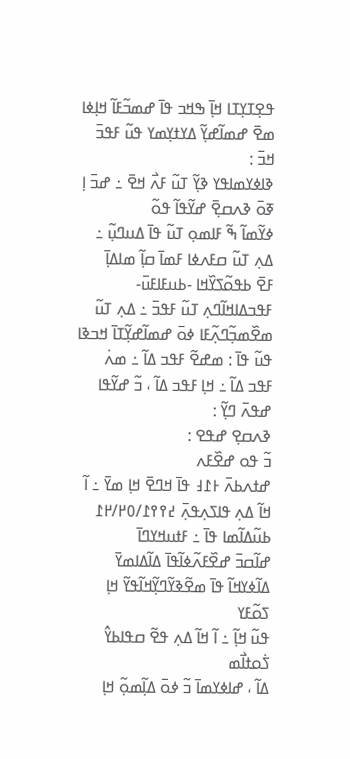ߟߐ߲ߠߌ߲ߠߊ ߞߊ߲߫ ߒߞߏ ߟߊ߫ ߝߘߏ߬ߓߊ߬ ߞߊ߲ߦߊ ߘߐ߫ ߝߘߊ߬ߝߌ߲߬ ߡߌߙߌ߲ߘߌ ߟߎ߬ ߓߟߏ߫
ߞߏ߫ :
ߢߊߦߌߘߊߟߌ ߢߌ߲߬ ߠߎ߬ ߓߍ߯ ߞߐ߫ ߸ ߝߏ߫ ߊ߲ ߧߋ߫ ߢߍߛߐ߲߫ ߝߌ߬ߟߊ߬ ߟߋ߬
ߦߌ߬ߘߊ߬ ߒ߬ ߓߊߘߋ߲ ߠߎ߬ ߟߊ߫ ߡߎߣߎ߲߬ ߸ ߡߍ߲ ߠߎ߬ ߛߓߍߦߊ ߓߘߊ߫ ߛߊ߲߬ ߘߊߡߊ߲߫
ߓߐ߫ ߕߟߋ߬ߖߌ߰ߞߊ -ߕߎߓߊߓߎ߫- ߓߟߏߡߊߞߊ߬ߣߍ߲ ߠߎ߬ ߓߟߏ߫ ߸ ߡߍ߲ ߠߎ߬
ߘߐ߰ߘߏ߲߬ߣߍ߲߬ߓߊ ߦߋ߫ ߝߘߊ߬ߝߌ߲߬ߠߊ߫ ߞߏߢߊ ߟߎ߬ ߟߊ߫ : ߘߝߐ߬ ߓߟߏ ߡߊ߬ ߸ ߘߍ߭
ߓߟߏ ߡߊ߬ ߸ ߞߊ߲ ߓߟߏ ߡߊ߬ ، ߏ߬ ߝߌ߬ߟߊ ߝߟߍ߫ ߣߌ߲߬ :
ߢߍߛߐ߲ ߝߟߐ :
ߏ߬ ߟߋ ߝߐ߰ߓߍ
ߝߙߍߕߍ߫ ߅߁߃ ߟߊ߫ ߞߣߐ߫ ߞߊ߲ ߘߌ߫ ߸ ߊ߬
ߞߊ߬ ߡߍ߲ ߟߊߖߍ߲ߟߍ߲߫ ߄߉߉߁/߀߂/߂߁ ߕߎ߬ߡߊ߬ߘߊ ߟߊ߫ ߸ ߓߙߎߞߌߣߊ߫
ߝߊ߬ߛߏ߫ ߝߐ߰ߓߍ߬ߦߊ߬ߟߊ߫ ߡߊ߬ߡߊߘߌ߫ ߡߊ߬ߦߌߞߊ߬ ߟߊ߫ ߘߐ߬ߢߌ߬ߣߌ߲߬ߞߊ߬ߟߌ߬ ߞߊ߲ ߖߋ߬ߓߌ
ߟߎ߬ ߞߊ߲߬ ߸ ߊ߬ ߞߊ߬ ߡߍ߲ ߟߐ߬ ߛߟߊߕߌ߮ ߖ߭ߋߙߊ߯ߘ
ߡߊ߬ ، ߝߊߦߌߘߊ߫ ߏ߬ ߦߋ߫ ߡߊ߲߬ߘߋ߲߬ ߞߊ߲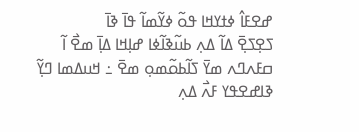ߝߐߓߊ߮ ߦߙߌߞߊ ߟߋ߬ ߦߌ߬ߘߊ߬ ߟߊ߫ ߢߊ߫
ߖߐ߲ߖߐ߲߫ ߡߊ߬ ߡߍ߲ ߕߎ߬ߢߊ߬ߦߊ ߝߊ߲ߞߊ ߡߊ߲߫ ߘߐ߯ ߊ߬ ߛߓߍߣߍ ߘߌ߫ ߖߊ߬ߕߋ߬ߘߋ߲ ߘߐ߫ ߸ ߞߎߡߘߊ ߣߌ߲߬ ߢߊߝߐߟߌ ߓߍ߯ ߡߍ߲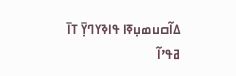ߡߊ߬ߛߎߘߎ߲ߧߊ ߟߊߢߌߣߌ߲߫ ߠߊ߫
ߥߟߴߊ߬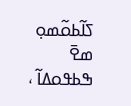ߖߊ߬ߕߋ߬ߘߋ߲ ߘߐ߫ ߒߕߟߋߡߊ߬ ،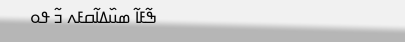ߒ߬ߓߊ߬ ߘߎ߰ߡߊ߬ߛߓߍ ߏ߬ ߟߋ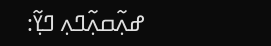ߝߍ߲߬ߛߍ߲߬ߣߍ߲ ߣߌ߲߬: